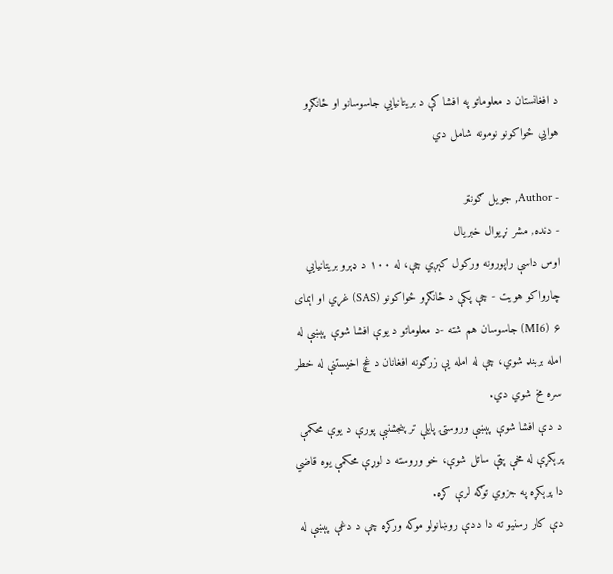د افغانستان د معلوماتو په افشا کې د بریتانيايي جاسوسانو او ځانګړو هوايي ځواکونو نومونه شامل دي

- Author, جویل ګونټر
- دنده, مشر نړیوال خبریال
اوس داسې راپورونه ورکول کېږي چې، له ۱۰۰ د ډېرو بریتانیايي چارواکو هویت - چې پکې د ځانګړو ځواکونو (SAS) غړي او اېمای ۶ (MI6) جاسوسان هم شته -د معلوماتو د یوې افشا شوې پېښې له امله بربنډ شوي، چې له امله یې زرګونه افغانان د غچ اخیستنې له خطر سره مخ شوي دي.
د دې افشا شوې پېښې وروستۍ پایلې تر پنجشنبې پورې د یوې محکمې پرېکړې له مخې پټې ساتل شوې، خو وروسته د لوړې محکمې یوه قاضي دا پرېکړه په جزوي توګه لرې کړه.
دې کار رسنیو ته دا ددې روښانولو موکه ورکړه چې د دغې پېښې له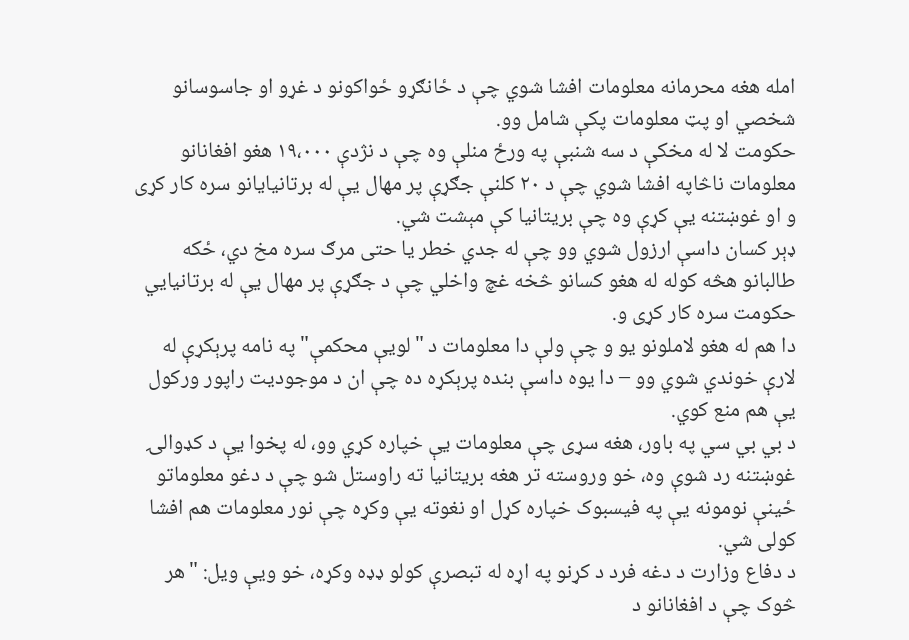امله هغه محرمانه معلومات افشا شوي چې د ځانګړو ځواکونو د غړو او جاسوسانو شخصي او پټ معلومات پکې شامل وو.
حکومت لا له مخکې د سه شنبې په ورځ منلې وه چې د نژدې ۱۹،۰۰۰ هغو افغانانو معلومات ناڅاپه افشا شوي چې د ۲۰ کلنې جګړې پر مهال یې له برتانیایانو سره کار کړی و او غوښتنه یې کړې وه چې بریتانیا کې مېشت شي.
ډېر کسان داسې ارزول شوي وو چې له جدي خطر یا حتی مرګ سره مخ دي، ځکه طالبانو هڅه کوله له هغو کسانو څخه غچ واخلي چې د جګړې پر مهال یې له برتانیايي حکومت سره کار کړی و.
دا هم له هغو لاملونو یو و چې ولې دا معلومات د "لویې محکمې" په نامه پرېکړې له لارې خوندي شوي وو – دا یوه داسې بنده پرېکړه ده چې ان د موجودیت راپور ورکول یې هم منع کوي.
د بي بي سي په باور، هغه سړی چې معلومات یې خپاره کړي وو، له پخوا یې د کډوالۍ غوښتنه رد شوې وه، خو وروسته تر هغه بریتانیا ته راوستل شو چې د دغو معلوماتو ځینې نومونه یې په فیسبوک خپاره کړل او نغوته یې وکړه چې نور معلومات هم افشا کولی شي.
د دفاع وزارت د دغه فرد د کړنو په اړه له تبصرې کولو ډډه وکړه، خو ویې ویل: "هر څوک چې د افغانانو د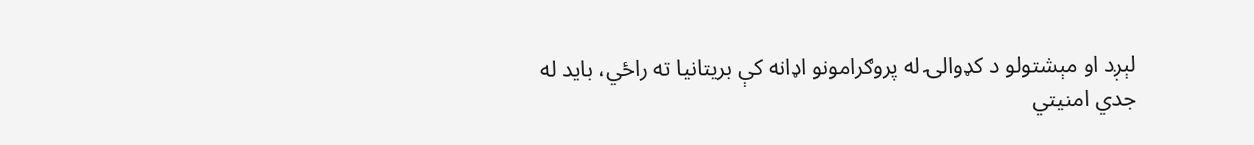لېږد او مېشتولو د کډوالۍ له پروګرامونو اډانه کې بریتانیا ته راځي، باید له جدي امنیتي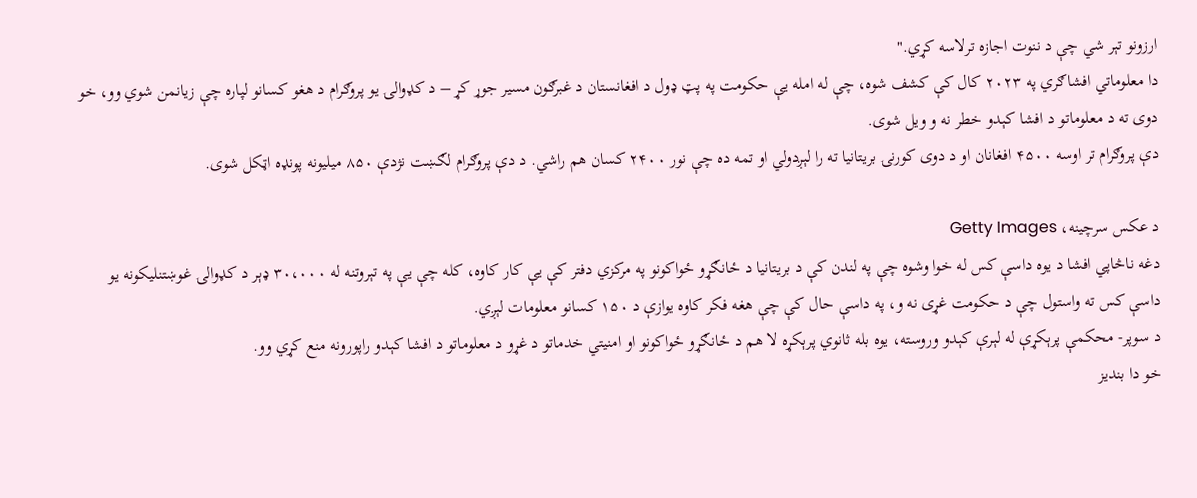ارزونو تېر شي چې د ننوت اجازه ترلاسه کړي."
دا معلوماتي افشاګري په ۲۰۲۳ کال کې کشف شوه، چې له امله یې حکومت په پټ ډول د افغانستان د غبرګون مسیر جوړ کړ – د کډوالۍ یو پروګرام د هغو کسانو لپاره چې زیانمن شوي وو، خو دوی ته د معلوماتو د افشا کېدو خطر نه و ویل شوی.
دې پروګرام تر اوسه ۴۵۰۰ افغانان او د دوی کورنۍ بریتانیا ته را لېږدولي او تمه ده چې نور ۲۴۰۰ کسان هم راشي. د دې پروګرام لګښت نژدې ۸۵۰ میلیونه پونډه اټکل شوی.

د عکس سرچینه، Getty Images
دغه ناڅاپي افشا د یوه داسې کس له خوا وشوه چې په لندن کې د بریتانیا د ځانګړو ځواکونو په مرکزي دفتر کې یې کار کاوه، کله چې یې په تېروتنه له ۳۰،۰۰۰ ډېر د کډوالۍ غوښتنلیکونه یو داسې کس ته واستول چې د حکومت غړی نه و، په داسې حال کې چې هغه فکر کاوه یوازې د ۱۵۰ کسانو معلومات لېږي.
د سوپر- محکمې پرېکړې له لېرې کېدو وروسته، یوه بله ثانوي پرېکړه لا هم د ځانګړو ځواکونو او امنیتي خدماتو د غړو د معلوماتو د افشا کېدو راپورونه منع کړي وو.
خو دا بندیز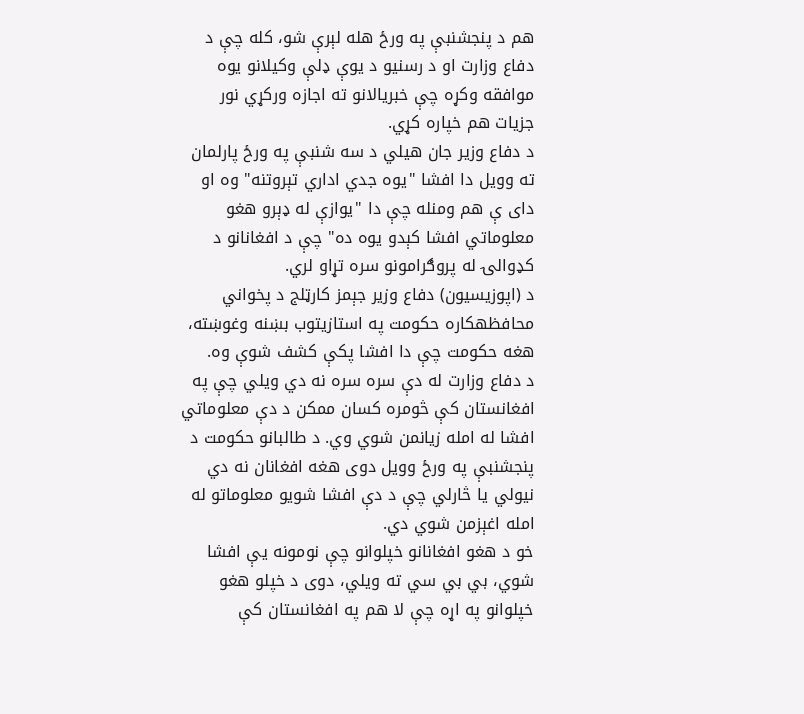هم د پنجشنبې په ورځ هله لېرې شو، کله چې د دفاع وزارت او د رسنیو د یوې ډلې وکیلانو یوه موافقه وکړه چې خبریالانو ته اجازه ورکړي نور جزیات هم خپاره کړي.
د دفاع وزیر جان هیلي د سه شنبې په ورځ پارلمان ته وویل دا افشا "یوه جدي اداري تېروتنه" وه او دای ې هم ومنله چې دا "یوازې له ډېرو هغو معلوماتي افشا کېدو یوه ده" چې د افغانانو د کډوالۍ له پروګرامونو سره تړاو لري.
د (اپوزیسیون) دفاع وزیر جېمز کارټلج د پخواني محافظهکاره حکومت په استازیتوب بښنه وغوښته، هغه حکومت چې دا افشا پکې کشف شوې وه.
د دفاع وزارت له دې سره سره نه دي ویلي چې په افغانستان کې څومره کسان ممکن د دې معلوماتي افشا له امله زیانمن شوي وي. د طالبانو حکومت د پنجشنبې په ورځ وویل دوی هغه افغانان نه دي نیولي یا څارلي چې د دې افشا شویو معلوماتو له امله اغېزمن شوي دي.
خو د هغو افغانانو خپلوانو چې نومونه یې افشا شوي، بي بي سي ته ویلي، دوی د خپلو هغو خپلوانو په اړه چې لا هم په افغانستان کې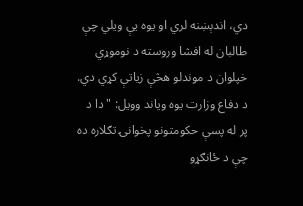دي، اندېښنه لري او یوه یې ویلي چې طالبان له افشا وروسته د نوموړي خپلوان د موندلو هڅې زیاتې کړي دي.
د دفاع وزارت یوه ویاند وویل: "دا د پر له پسې حکومتونو پخوانۍ تګلاره ده چې د ځانګړو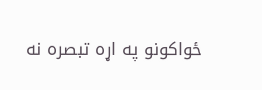ځواکونو په اړه تبصره نه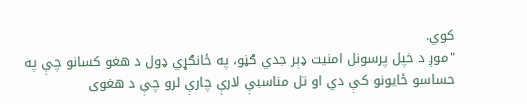کوي.
"موږ د خپل پرسونل امنیت ډېر جدي ګڼو، په ځانګړي ډول د هغو کسانو چې په حساسو ځایونو کې دي او تل مناسبې لارې چارې لرو چې د هغوی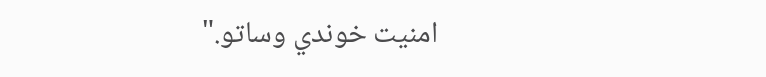امنیت خوندي وساتو."